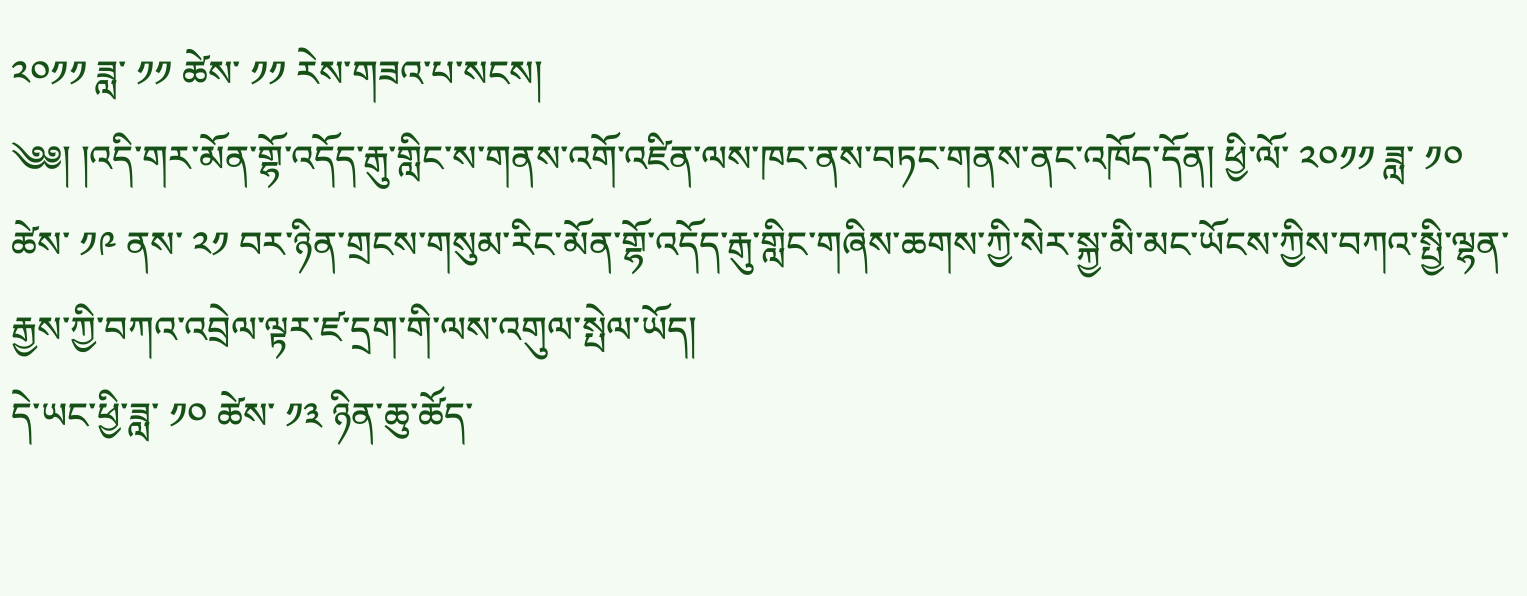༢༠༡༡ ཟླ་ ༡༡ ཚེས་ ༡༡ རེས་གཟའ་པ་སངས།
༄༅། །འདི་གར་མོན་གྷོ་འདོད་རྒུ་གླིང་ས་གནས་འགོ་འཛིན་ལས་ཁང་ནས་བཏང་གནས་ནང་འཁོད་དོན། ཕྱི་ལོ་ ༢༠༡༡ ཟླ་ ༡༠ ཚེས་ ༡༩ ནས་ ༢༡ བར་ཉིན་གྲངས་གསུམ་རིང་མོན་གྷོ་འདོད་རྒུ་གླིང་གཞིས་ཆགས་ཀྱི་སེར་སྐྱ་མི་མང་ཡོངས་ཀྱིས་བཀའ་སྤྱི་ལྷན་རྒྱས་ཀྱི་བཀའ་འབྲེལ་ལྟར་ཛ་དྲག་གི་ལས་འགུལ་སྤེལ་ཡོད།
དེ་ཡང་ཕྱི་ཟླ་ ༡༠ ཚེས་ ༡༣ ཉིན་ཆུ་ཚོད་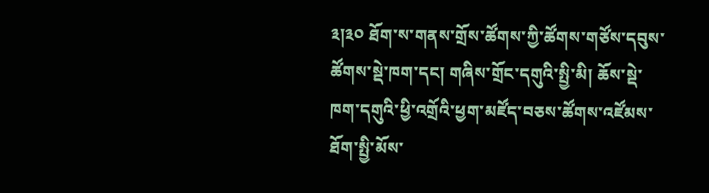༣།༣༠ ཐོག་ས་གནས་གྲོས་ཚོགས་ཀྱི་ཚོགས་གཙོས་དབུས་ཚོགས་སྡེ་ཁག་དང། གཞིས་གྲོང་དགུའི་སྤྱི་མི། ཆོས་སྡེ་ཁག་དགུའི་ཕྱི་འགྲོའི་ཕྱག་མཛོད་བཅས་ཚོགས་འཛོམས་ཐོག་སྤྱི་མོས་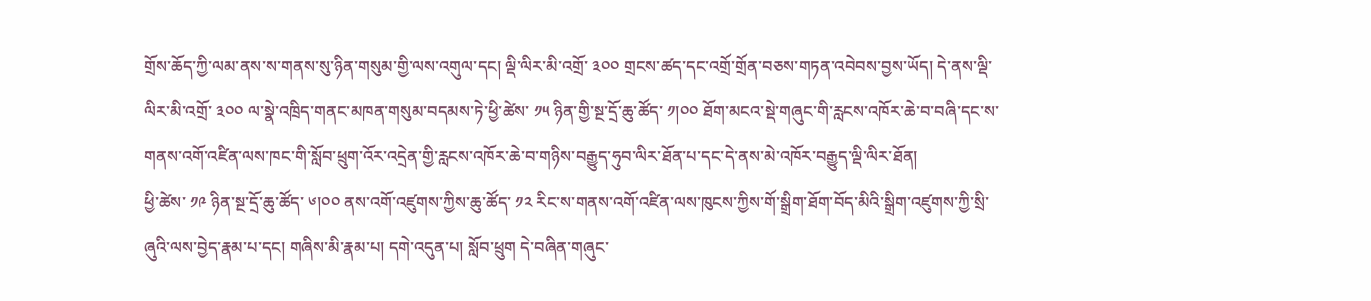གྲོས་ཆོད་ཀྱི་ལམ་ནས་ས་གནས་སུ་ཉིན་གསུམ་གྱི་ལས་འགུལ་དང། ལྡི་ལིར་མི་འགྲོ་ ༣༠༠ གྲངས་ཚད་དང་འགྲོ་གྲོན་བཅས་གཏན་འབེབས་བྱས་ཡོད། དེ་ནས་ལྡི་ལིར་མི་འགྲོ་ ༣༠༠ ལ་སྣེ་འཁྲིད་གནང་མཁན་གསུམ་བདམས་ཏེ་ཕྱི་ཚེས་ ༡༥ ཉིན་གྱི་སྔ་དྲོ་ཆུ་ཚོད་ ༡།༠༠ ཐོག་མངའ་སྡེ་གཞུང་གི་རླངས་འཁོར་ཆེ་བ་བཞི་དང་ས་གནས་འགོ་འཛིན་ལས་ཁང་གི་སློབ་ཕྲུག་འོར་འདྲེན་གྱི་རླངས་འཁོར་ཆེ་བ་གཉིས་བརྒྱུད་ཧུབ་ལིར་ཐོན་པ་དང་དེ་ནས་མེ་འཁོར་བརྒྱུད་ལྡི་ལིར་ཐོན།
ཕྱི་ཚེས་ ༡༩ ཉིན་སྔ་དྲོ་ཆུ་ཚོད་ ༦།༠༠ ནས་འགོ་འཛུགས་ཀྱིས་ཆུ་ཚོད་ ༡༢ རིང་ས་གནས་འགོ་འཛིན་ལས་ཁུངས་ཀྱིས་གོ་སྒྲིག་ཐོག་བོད་མིའི་སྒྲིག་འཛུགས་ཀྱི་སྲི་ཞུའི་ལས་བྱེད་རྣམ་པ་དང། གཞིས་མི་རྣམ་པ། དགེ་འདུན་པ། སློབ་ཕྲུག དེ་བཞིན་གཞུང་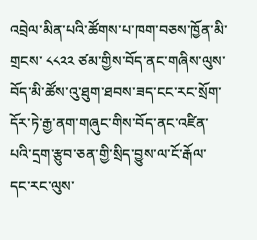འབྲེལ་མིན་པའི་ཚོགས་པ་ཁག་བཅས་ཁྱོན་མི་གྲངས་ ༨༨༢༢ ཙམ་གྱིས་བོད་ནང་གཞིས་ལུས་བོད་མི་ཚོས་འུ་ཐུག་ཐབས་ཟད་ངང་རང་སྲོག་དོར་ཏེ་རྒྱ་ནག་གཞུང་གིས་བོད་ནང་འཛིན་པའི་དྲག་རྩུབ་ཅན་གྱི་སྲིད་བྱུས་ལ་ངོ་རྒོལ་དང་རང་ལུས་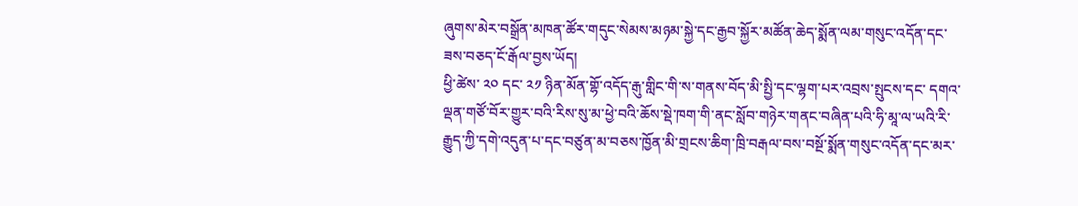ཞུགས་མེར་བསྒྲོན་མཁན་ཚོར་གདུང་སེམས་མཉམ་སྐྱེ་དང་རྒྱབ་སྐྱོར་མཚོན་ཆེད་སྨོན་ལམ་གསུང་འདོན་དང་ཟས་བཅད་ངོ་རྒོལ་བྱས་ཡོད།
ཕྱི་ཚེས་ ༢༠ དང་ ༢༡ ཉིན་མོན་གྷོ་འདོད་རྒུ་གླིང་གི་ས་གནས་བོད་མི་སྤྱི་དང་ལྷག་པར་འབྲས་སྤུངས་དང་ དགའ་ལྡན་གཙོ་བོར་གྱུར་བའི་རིས་སུ་མ་ཕྱེ་བའི་ཆོས་སྡེ་ཁག་གི་ནང་སློབ་གཉེར་གནང་བཞིན་པའི་ཧི་མཱ་ལ་ཡའི་རི་རྒྱུད་ཀྱི་དགེ་འདུན་པ་དང་བཙུན་མ་བཅས་ཁྱོན་མི་གྲངས་ཆིག་ཁྲི་བརྒལ་བས་བསྔོ་སྨོན་གསུང་འདོན་དང་མར་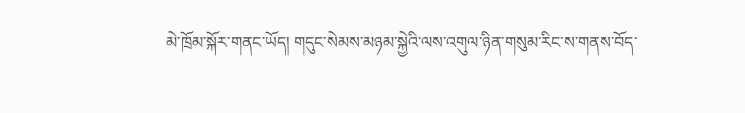མེ་ཁྲོམ་སྐོར་གནང་ཡོད། གདུང་སེམས་མཉམ་སྐྱེའི་ལས་འགུལ་ཉིན་གསུམ་རིང་ས་གནས་བོད་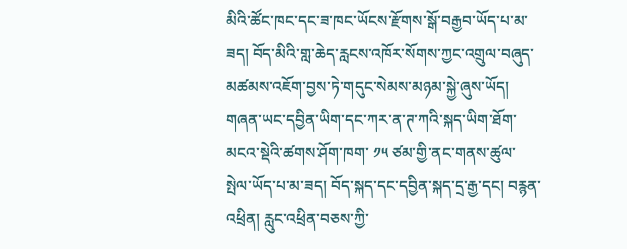མིའི་ཚོང་ཁང་དང་ཟ་ཁང་ཡོངས་རྫོགས་སྒོ་བརྒྱབ་ཡོད་པ་མ་ཟད། བོད་མིའི་གླ་ཆེད་རླངས་འཁོར་སོགས་ཀྱང་འགྲུལ་བཞུད་མཚམས་འཇོག་བྱས་ཏེ་གདུང་སེམས་མཉམ་སྐྱེ་ཞུས་ཡོད། གཞན་ཡང་དབྱིན་ཡིག་དང་ཀར་ན་ཊ་ཀའི་སྐད་ཡིག་ཐོག་མངའ་སྡེའི་ཚགས་ཤོག་ཁག་ ༡༥ ཙམ་གྱི་ནང་གནས་ཚུལ་སྤེལ་ཡོད་པ་མ་ཟད། བོད་སྐད་དང་དབྱིན་སྐད་དྲ་རྒྱ་དང། བརྙན་འཕྲིན། རླུང་འཕྲིན་བཅས་ཀྱི་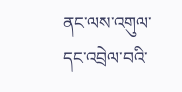ནང་ལས་འགུལ་དང་འབྲེལ་བའི་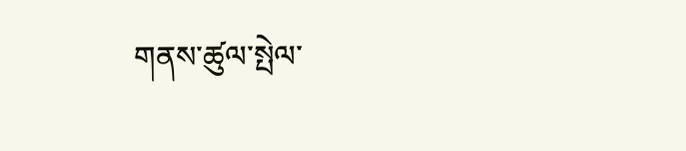གནས་ཚུལ་སྤེལ་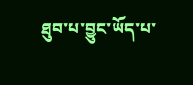ཐུབ་པ་བྱུང་ཡོད་པ་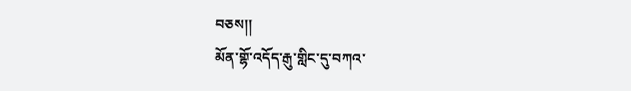བཅས།།
མོན་གྷོ་འདོད་རྒུ་གླིང་དུ་བཀའ་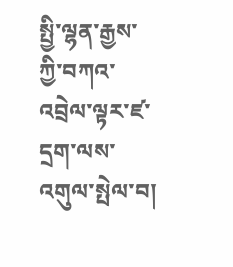སྤྱི་ལྷན་རྒྱས་ཀྱི་བཀའ་འབྲེལ་ལྟར་ཛ་དྲག་ལས་འགུལ་སྤེལ་བ།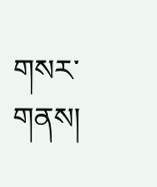གསར་གནས།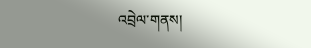འབྲེལ་གནས།